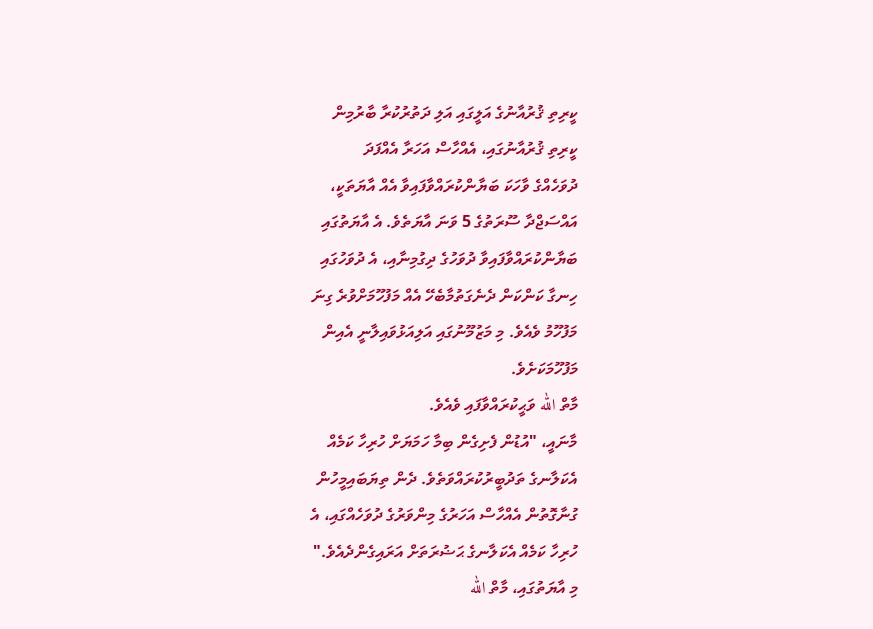ކީރިތި ޤުރުއާނުގެ އަލީގައި އަލި ދަތުރުކުރާ ބާރުމިން
ކީރިތި ޤުރުއާނުގައި، އެއްހާސް އަހަރާ އެއްފަދަ
ދުވަހެއްގެ ވާހަކަ ބަޔާންކުރައްވާފައިވާ އެއް އާޔަތަކީ،
އައްސަޖްދާ ސޫރަތުގެ 5 ވަނަ އާޔަތެވެ. އެ އާޔަތުގައި
ބަޔާންކުރައްވާފައިވާ ދުވަހުގެ ދިގުމިނާއި، އެ ދުވަހުގައި
ހިނގާ ކަންކަން ދެނެގަތުމާބެހޭ އެއް މަފުހޫމަށްވުރެ ގިނަ
މަފުހޫމު ވެއެވެ. މި މަޒުމޫނުގައި އަލިއަޅުވައިލާނީ އެއިން
މަފުހޫމަކަށެވެ.
މާތް الله ވަޙީކުރައްވާފައި ވެއެވެ.
މާނައީ، "އުޑުން ފެށިގެން ބިމާ ހަމަޔަށް ހުރިހާ ކަމެއް
އެކަލާނގެ ތަދުބީރުކުރައްވަތެވެ. ދެން ތިޔަބައިމީހުން
ގުނާގޮތުން އެއްހާސް އަހަރުގެ މިންވަރުގެ ދުވަހެއްގައި، އެ
ހުރިހާ ކަމެއް އެކަލާނގެ ޙަޟުރަތަށް އަރައިގެންދެއެވެ."
މި އާޔަތުގައި، މާތް الله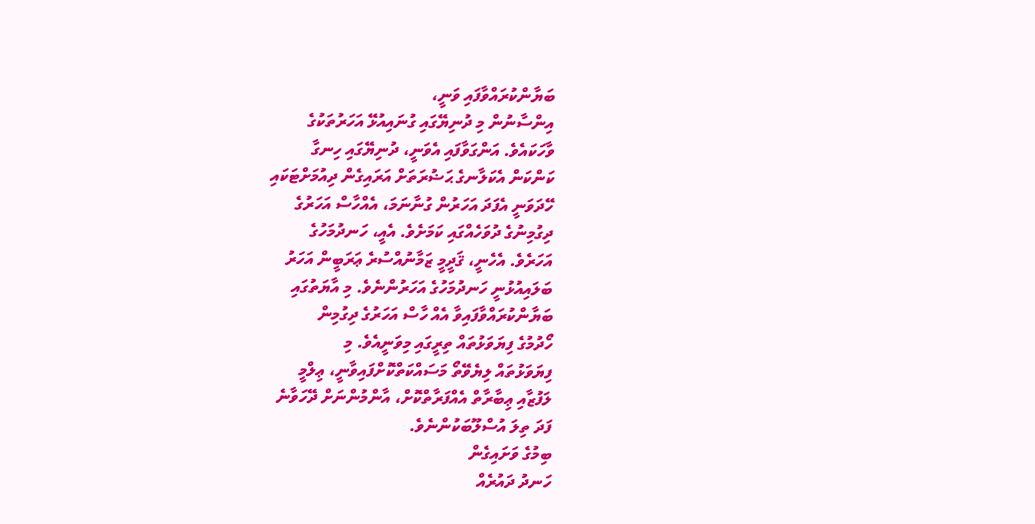ބަޔާންކުރައްވާފައި ވަނީ،
އިންސާނުން މި ދުނިޔޭގައި ގުނައިއުޅޭ އަހަރުތަކުގެ
ވާހަކައެވެ. އަންގަވާފައި އެވަނީ، ދުނިޔޭގައި ހިނގާ
ކަންކަން އެކަލާނގެ ޙަޟުރަތަށް އަރައިގެން ދިއުމަށްޓަކައި
ހޭދަވަނީ އެފަދަ އަހަރުން ގުނާނަމަ، އެއްހާސް އަހަރުގެ
ދިގުމިނުގެ ދުވަހެއްގައި ކަމަށެވެ. އެއީ، ހަނދުމަހުގެ
އަހަރެވެ. އެހެނީ، ޤަދީމީ ޒަމާނުއްސުރެ ޢަރަބީން އަހަރު
ބަލައިއުޅުނީ ހަނދުމަހުގެ އަހަރުންނެވެ. މި އާޔަތުގައި
ބަޔާންކުރައްވާފައިވާ އެއް ހާސް އަހަރުގެ ދިގުމިން
ހޯދުމުގެ ފިޔަވަޅުތައް ތިރީގައި މިވަނީއެވެ. މި
ފިޔަވަޅުތައް ލިޔެވޭތޯ މަސައްކަތްކޮށްފައިވާނީ، ޢިލްމީ
ލަފުޒާއި ޢިބާރާތް އެއްފަރާތްކޮށް، އާންމުންނަށް ދޭހަވާނެ
ފަދަ ތިލަ އުސްލޫބަކުންނެވެ.
ބިމުގެ ވަށައިގެން
ހަނދު ދައުރެއް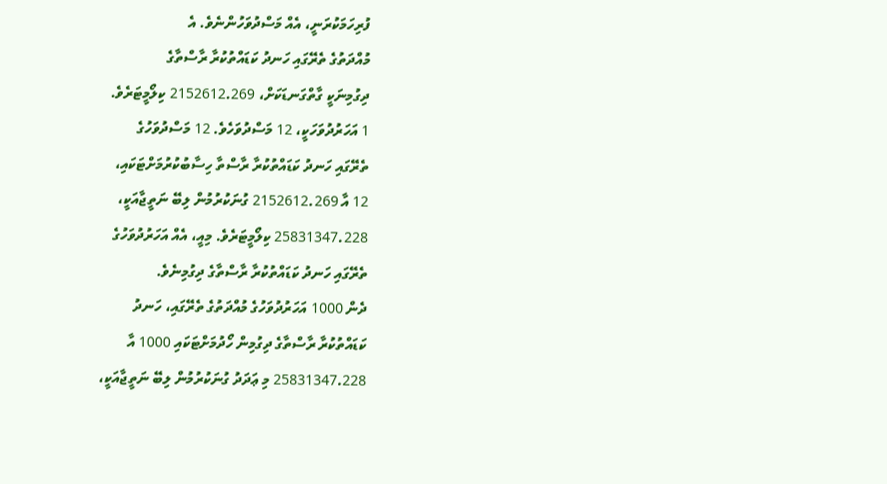ފުރިހަމަކުރަނީ، އެއް މަސްދުވަހުންނެވެ. އެ
މުއްދަތުގެ ތެރޭގައި ހަނދު ކަޑައްތުކުރާ ރާސްތާގެ
ދިގުމިނަކީ ގާތްގަނޑަކަށް، 2152612.269 ކިލޯމީޓަރެވެ.
1 އަހަރުދުވަހަކީ، 12 މަސްދުވަހެވެ. 12 މަސްދުވަހުގެ
ތެރޭގައި ހަނދު ކަޑައްތުކުރާ ރާސްތާ ހިސާބުކުރުމަށްޓަކައި،
12 އާ 2152612.269 ގުނަކުރުމުން ލިބޭ ނަތީޖާއަކީ،
25831347.228 ކިލޯމީޓަރެވެ. މިއީ، އެއް އަހަރުދުވަހުގެ
ތެރޭގައި ހަނދު ކަޑައްތުކުރާ ރާސްތާގެ ދިގުމިނެވެ.
ދެން 1000 އަހަރުދުވަހުގެ މުއްދަތުގެ ތެރޭގައި، ހަނދު
ކަޑައްތުކުރާ ރާސްތާގެ ދިގުމިން ހޯދުމަށްޓަކައި 1000 އާ
25831347.228 މި ޢަދަދު ގުނަކުރުމުން ލިބޭ ނަތީޖާއަކީ،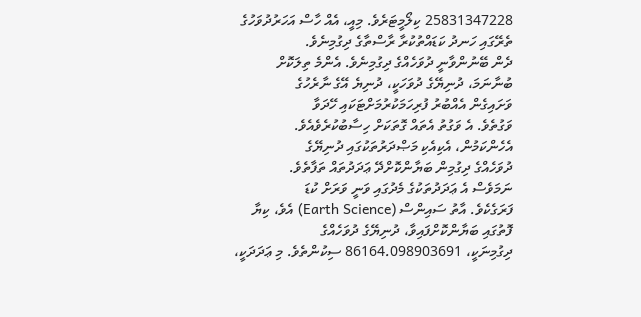25831347228 ކިލޯމީޓަރެވެ. މިއީ، އެއް ހާސް އަހަރުދުވަހުގެ
ތެރޭގައި ހަނދު ކަޑައްތުކުރާ ރާސްތާގެ ދިގުމިނެވެ.
ދެން ބޭނުންވާނީ ދުވަހެއްގެ ދިގުމިނެވެ. އެންމެ ތިލަކޮށް
ބުނާނަމަ، ދުނިޔޭގެ ދުވަހަކީ، ދުނިޔެ އޭގެ ނާރެހުގެ
ވަށައިގެން އެއްބުރު ފުރިހަމަކުރުމަށްޓަކައި ހޭދަވާ
ވަގުތެވެ. އެ ވަގުތު އެތައް ގޮތަކަށް ހިސާބުކުރެވެއެވެ.
އެހެންކަމުން، އެކިއެކި މަޞްދަރުތަކުގައި ދުނިޔޭގެ
ދުވަހެއްގެ ދިގުމިން ބަޔާންކޮށްދޭ ޢަދަދުތައް ތަފާތެވެ.
ނަމަވެސް އެ ޢަދަދުތަކުގެ މެދުގައި ވަނީ ވަރަށް ކުޑަ
ފަރަގެކެވެ. އާތު ސައިންސް (Earth Science) އެވެ، ކިޔާ
ފޮތުގައި ބަޔާންކޮށްފައިވާ، ދުނިޔޭގެ ދުވަހެއްގެ
ދިގުމިނަކީ، 86164.098903691 ސިކުންތެވެ. މި ޢަދަދަކީ،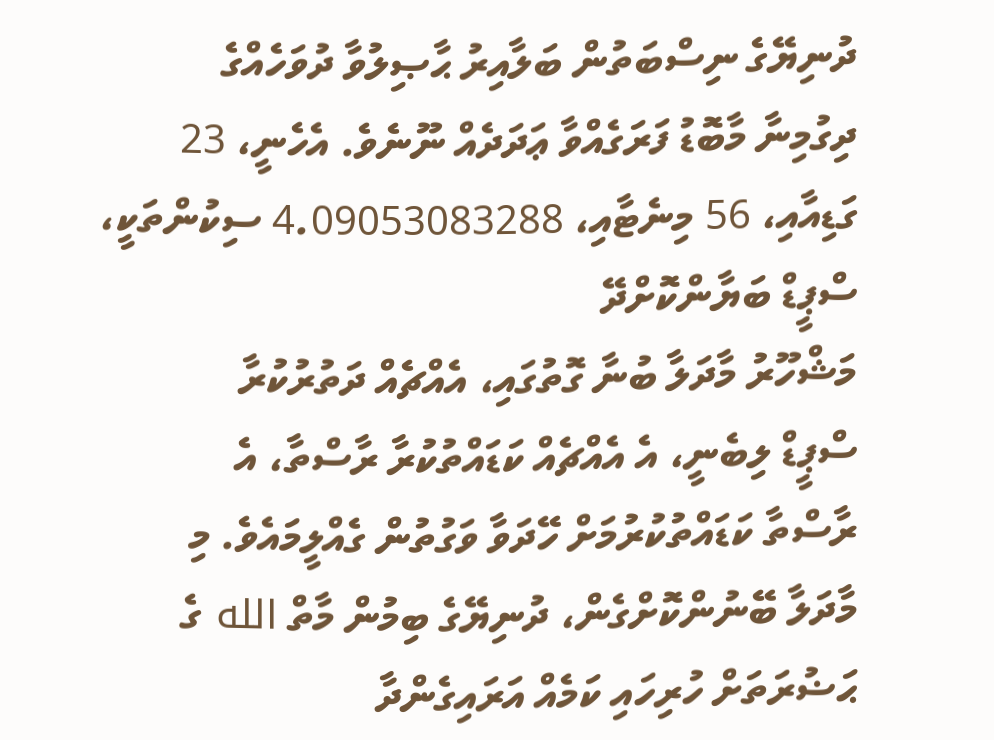ދުނިޔޭގެ ނިސްބަތުން ބަލާއިރު ޙާޞިލުވާ ދުވަހެއްގެ
ދިގުމިނާ މާބޮޑު ފަރަގެއްވާ ޢަދަދެއް ނޫނެވެ. އެހެނީ، 23
ގަޑިއާއި، 56 މިނެޓާއި، 4.09053083288 ސިކުންތަކީ،
ސްޕީޑް ބަޔާންކޮށްދޭ
މަޝްހޫރު މާދަލާ ބުނާ ގޮތުގައި، އެއްޗެއް ދަތުރުކުރާ
ސްޕީޑް ލިބެނީ، އެ އެއްޗެއް ކަޑައްތުކުރާ ރާސްތާ، އެ
ރާސްތާ ކަޑައްތުކުރުމަށް ހޭދަވާ ވަގުތުން ގެއްލީމައެވެ. މި
މާދަލާ ބޭނުންކޮށްގެން، ދުނިޔޭގެ ބިމުން މާތް الله ގެ
ޙަޟުރަތަށް ހުރިހައި ކަމެއް އަރައިގެންދާ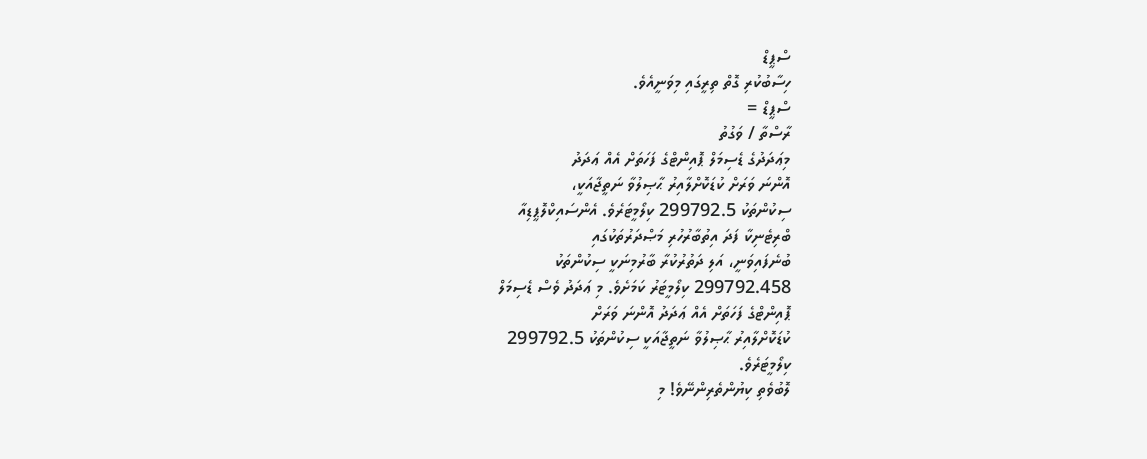ސްޕީޑް
ހިސާބުކުރި ގޮތް ތިރީގައި މިވަނީއެވެ.
ސްޕީޑް =
ރާސްތާ / ވަގުތު
މިޢަދަދުގެ ޑެސިމަލް ޕޮއިންޓްގެ ފަހަތަށް އެއް ޢަދަދު
އޮންނަ ވަރަށް ކުޑަކޮށްލާއިރު ޙާޞިލުވާ ނަތީޖާއަކީ،
ސިކުންތަކު 299792.5 ކިލޯމީޓަރެވެ. އެންސައިކްލޮޕީޑިއާ
ބްރިޓެނިކާ ފަދަ އިތުބާރުހުރި މަޞްދަރުތަކުގައި
ބުނެފައިވަނީ، އަލި ދަތުރުކުރާ ބާރުމިނަކީ ސިކުންތަކު
299792.458 ކިލޯމީޓަރު ކަމަށެވެ. މި ޢަދަދު ވެސް ޑެސިމަލް
ޕޮއިންޓްގެ ފަހަތަށް އެއް ޢަދަދު އޮންނަ ވަރަށް
ކުޑަކޮށްލާއިރު ޙާޞިލުވާ ނަތީޖާއަކީ ސިކުންތަކު 299792.5
ކިލޯމީޓަރެވެ.
ލޮބުވެތި ކިޔުންތެރިންނޭވެ! މި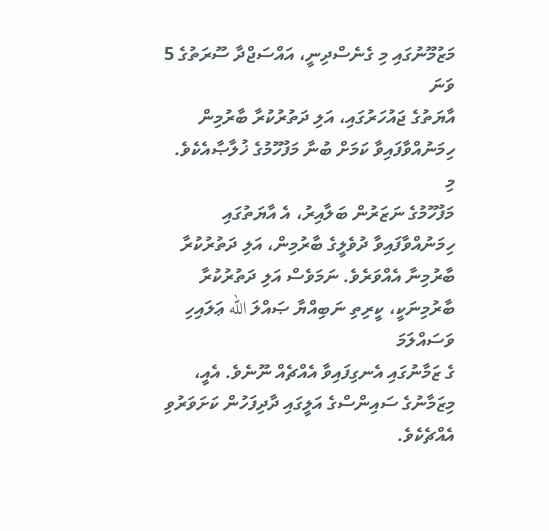މަޒުމޫނުގައި މި ގެނެސްދިނީ، އައްސަޖްދާ ސޫރަތުގެ 5 ވަނަ
އާޔަތުގެ ޖައުހަރުގައި، އަލި ދަތުރުކުރާ ބާރުމިން
ހިމަނުއްވާފައިވާ ކަމަށް ބުނާ މަފުހޫމުގެ ޚުލާޞާއެކެވެ. މި
މަފުހޫމުގެ ނަޒަރުން ބަލާއިރު، އެ އާޔަތުގައި
ހިމަނުއްވާފައިވާ ދުވެލީގެ ބާރުމިން، އަލި ދަތުރުކުރާ
ބާރުމިނާ އެއްވަރެވެ. ނަމަވެސް އަލި ދަތުރުކުރާ
ބާރުމިނަކީ، ކީރިތި ނަބިއްޔާ ޞައްލަ الله ޢަލައިހި ވަސައްލަމަ
ގެ ޒަމާނުގައި އެނގިފައިވާ އެއްޗެއް ނޫނެވެ. އެއީ،
މިޒަމާނުގެ ސައިންސްގެ އަލީގައި ދާދިފަހުން ކަށަވަރުވި
އެއްޗެކެވެ.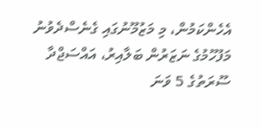އެހެންކަމުން، މި މަޒުމޫނުގައި ގެނެސްދެވުނު
މަފުހޫމުގެ ނަޒަރުން ބަލާއިރު، އައްސަޖްދާ ސޫރަތުގެ 5 ވަނަ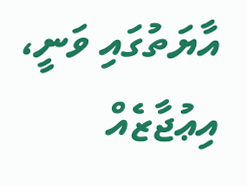އާޔަތުގައި ވަނީ، އިޢުޖާޒެއް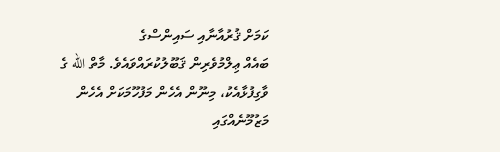ކަމަށް ޤުރުއާނާއި ސައިންސްގެ
ބައެއް ޢިލްމުވެރިން ޤަބޫލުކުރައްވައެވެ. މާތް الله ގެ
ވާގިފުޅާއެކު، މިނޫން އެހެން މަފުހޫމަކަށް އެހެން
މަޒުމޫނެއްގައި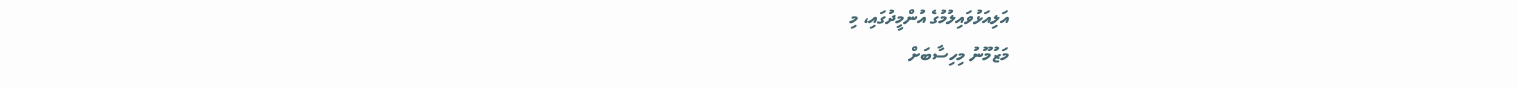އަލިއަޅުވައިލުމުގެ އުންމީދުގައި، މި
މަޒުމޫނު މިހިސާބަށް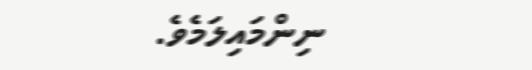ނިންމައިލަމެވެ.